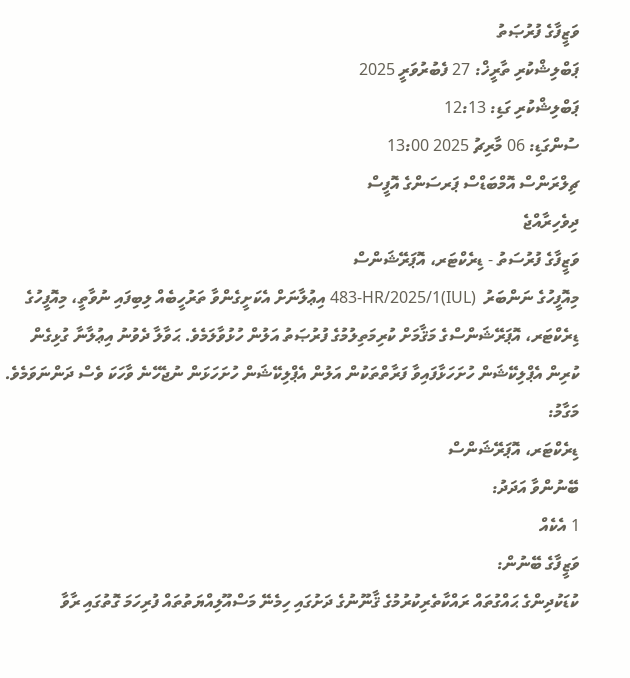ވަޒީފާގެ ފުރުޞަތު
ޕަބްލިޝްކުރި ތާރީޚް: 27 ފެބުރުވަރީ 2025
ޕަބްލިޝްކުރި ގަޑި: 12:13
ސުންގަޑި: 06 މާރިޗު 2025 13:00
ޗިލްރަންސް އޮމްބަޑްސް ޕަރސަންގެ އޮފީސް
ދިވެހިރާއްޖެ
ވަޒީފާގެ ފުރުސަތު - ޑިރެކްޓަރ، އޮޕަރޭޝަންސް
މިއޮފީހުގެ ނަންބަރު  (IUL)483-HR/2025/1 އިޢުލާނަށް އެކަށީގެންވާ ތަރުހީބެއް ލިބިފައި ނުވާތީ، މިއޮފީހުގެ ޑިރެކްޓަރ، އޮޕަރޭޝަންސްގެ މަޤާމަށް ކުރިމަތިލުމުގެ ފުރުޞަތު އަލުން ހުޅުވާލަމެވެ. ޙަވާލާ ދެވުނު އިޢުލާނާ ގުޅިގެން ކުރިން އެޕްލިކޭޝަން ހުށަހަޅާފައިވާ ފަރާތްތަކުން އަލުން އެޕްލިކޭޝަން ހުށަހަޅަން ނުޖެހޭނެ ވާހަކަ ވެސް ދަންނަވަމެވެ.
މަގާމު:
ޑިރެކްޓަރ، އޮޕަރޭޝަންސް
ބޭނުންވާ އަދަދު:
1 އެކެއް
ވަޒީފާގެ ބޭނުން:
ކުޑަކުދިންގެ ޙައްގުތައް ރައްކާތެރިކުރުމުގެ ޤާނޫނުގެ ދަށުގައި ހިމެނޭ މަސްއޫލިއްޔަތުތައް ފުރިހަމަ ގޮތުގައި ރާވާ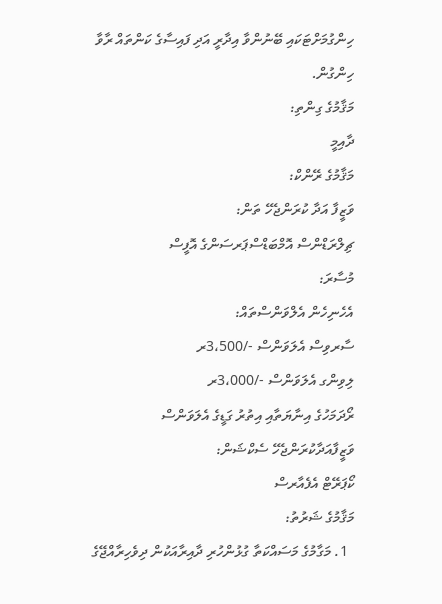ހިންގުމަށްޓަކައި ބޭނުންވާ އިދާރީ އަދި ފައިސާގެ ކަންތައް ރާވާ ހިންގުން.
މަޤާމުގެ ގިންތި:
ދާއިމީ
މަޤާމުގެ ރޭންކް:
ވަޒީފާ އަދާ ކުރަންޖެހޭ ތަން:
ޗިލްރަޑްންސް އޮމްބަޑްސްޕަރސަންގެ އޮފީސް
މުސާރަ:
އެހެނިހެން އެލްވަންސްތައް:
ސާރވިސް އެލަވަންސް -/3،500ރ
ލިވިންގ އެލަވަންސް -/3،000ރ
ރޯދަމަހުގެ އިނާޔަތާއި އިތުރު ގަޑީގެ އެލަވަންސް
ވަޒީފާއަދާކުރަންޖެހޭ ސެކްޝަން:
ކޯޕަރޭޓް އެފެއާރސް
މަޤާމުގެ ޝަރުތު:
  1. މަގާމުގެ މަސައްކަތާ ގުޅުންހުރި ދާއިރާއަކުން ދިވެހިރާއްޖޭގެ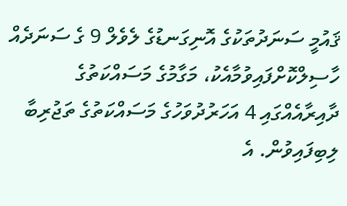ޤައުމީ ސަނަދުތަކުގެ އޮނިގަނޑުގެ ލެވެލް 9 ގެ ސަނަދެއް ހާސިލްކޮށްފައިވުމާއެކު، މަގާމުގެ މަސައްކަތުގެ ދާއިރާއެއްގައި 4 އަހަރުދުވަހުގެ މަސައްކަތުގެ ތަޖުރިބާ ލިބިފައިވުން. އެ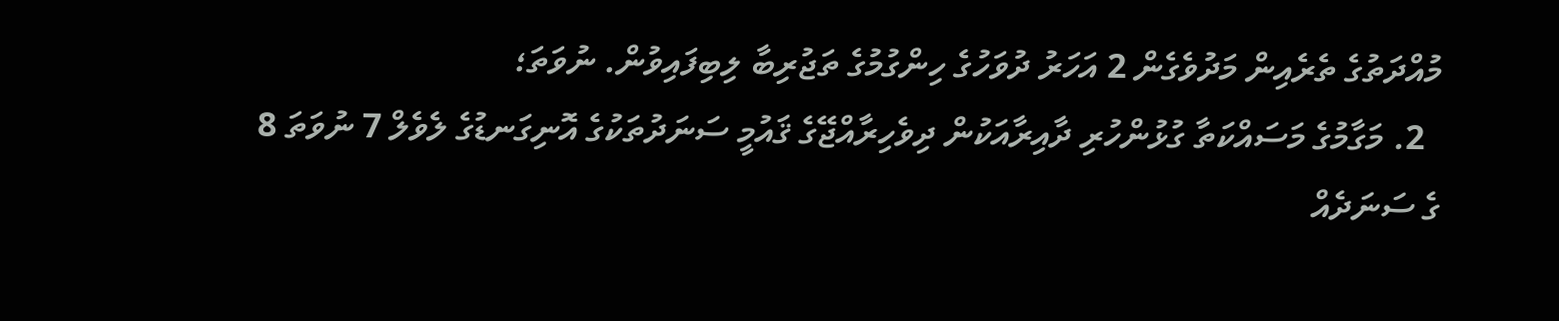މުއްދަތުގެ ތެރެއިން މަދުވެގެން 2 އަހަރު ދުވަހުގެ ހިންގުމުގެ ތަޖުރިބާ ލިބިފައިވުން. ނުވަތަ؛
  2. މަގާމުގެ މަސައްކަތާ ގުޅުންހުރި ދާއިރާއަކުން ދިވެހިރާއްޖޭގެ ޤައުމީ ސަނަދުތަކުގެ އޮނިގަނޑުގެ ލެވެލް 7 ނުވަތަ 8 ގެ ސަނަދެއް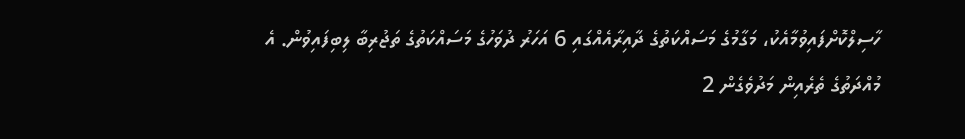ހާސިލްކޮށްފައިވުމާއެކު، މަގާމުގެ މަސައްކަތުގެ ދާއިރާއެއްގައި 6 އަހަރު ދުވަހުގެ މަސައްކަތުގެ ތަޖުރިބާ ލިބިފައިވުން. އެ މުއްދަތުގެ ތެރެއިން މަދުވެގެން 2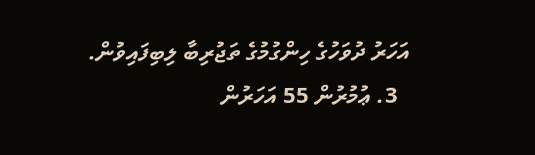އަހަރު ދުވަހުގެ ހިންގުމުގެ ތަޖުރިބާ ލިބިފައިވުން.
  3. ޢުމުރުން 55 އަހަރުން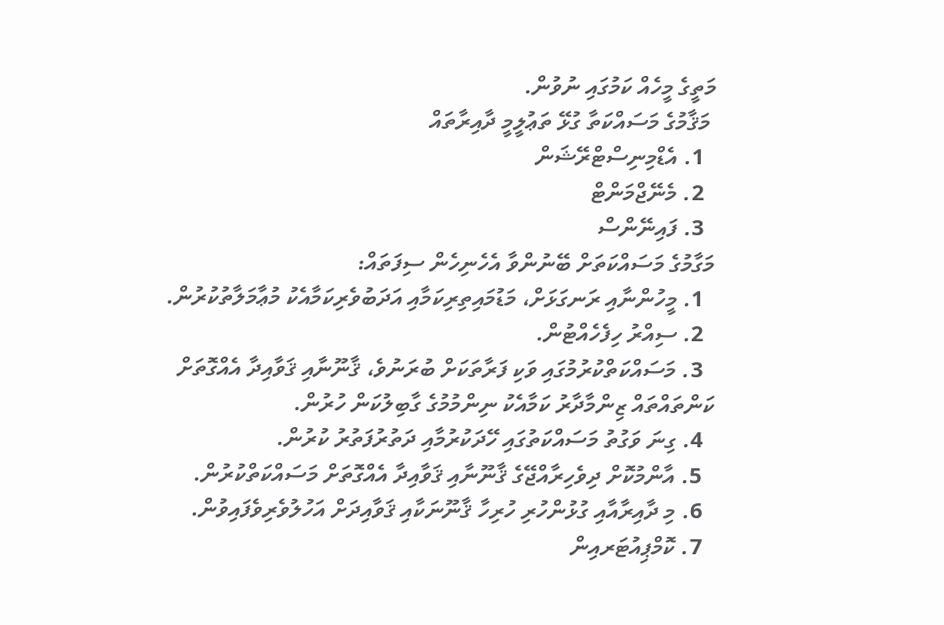މަތީގެ މީހެއް ކަމުގައި ނުވުން.
 މަޤާމުގެ މަސައްކަތާ ގުޅޭ ތަޢުލީމީ ދާއިރާތައް
  1. އެޑްމިނިސްޓްރޭޝަން
  2. މެނޭޖްމަންޓް
  3. ފައިނޭންސް
މަގާމުގެ މަސައްކަތަށް ބޭނުންވާ އެހެނިހެން ސިފަތައް:
  1. މީހުންނާއި ރަނގަޅަށް، މަޑުމައިތިރިކަމާއި އަދަބުވެރިކަމާއެކު މުޢާމަލާތުކުރުން.
  2. ސިއްރު ހިފެހެއްޓުން.
  3. މަސައްކަތްކުރުމުގައި ވަކި ފަރާތަކަށް ބުރަނުވެ، ޤާނޫނާއި ޤަވާއިދާ އެއްގޮތަށް ކަންތައްތައް ޒިންމާދާރު ކަމާއެކު ނިންމުމުގެ ގާބިލުކަން ހުރުން.
  4. ގިނަ ވަގުތު މަސައްކަތުގައި ހޭދަކުރުމާއި ދަތުރުފަތުރު ކުރުން.
  5. އާންމުކޮށް ދިވެހިރާއްޖޭގެ ޤާނޫނާއި ޤަވާއިދާ އެއްގޮތަށް މަސައްކަތްކުރުން.
  6. މި ދާއިރާއާއި ގުޅުންހުރި ހުރިހާ ޤާނޫނަކާއި ޤަވާއިދަށް އަހުލުވެރިވެފައިވުން.
  7. ކޮމްޕިއުޓަރއިން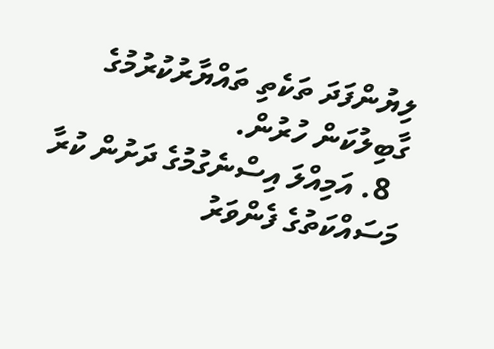ލިޔުންފަދަ ތަކެތި ތައްޔާރުކުރުމުގެ ގާބިލުކަން ހުރުން.
  8. އަމިއްލަ އިސްނެގުމުގެ ދަށުން ކުރާ މަސައްކަތުގެ ފެންވަރު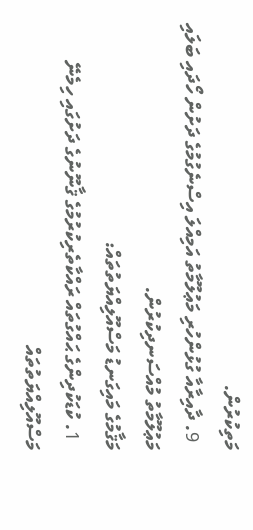މަތިކުރުން.
  9. ދާއިރާއާ ގުޅުންހުރި މަޢުލޫމާތު އަމިއްލަ އިސްނެގުމުގެ ދަށުން ހޯދައި ބަލައި މަޢުލޫމާތު މުއްސަނދިކުރުން.
މަޤާމުގެ މައިގަނޑު މަސްއޫލިއްޔަތުތައް:
  1. ކުޑަކުދިންގެ ޙައްގުތައް ރައްކާތެރިކުރުމުގެ ޤާނޫނުގެ ދަށުގައި ހިމެނޭ މަސްއޫލިއްޔަތުތައް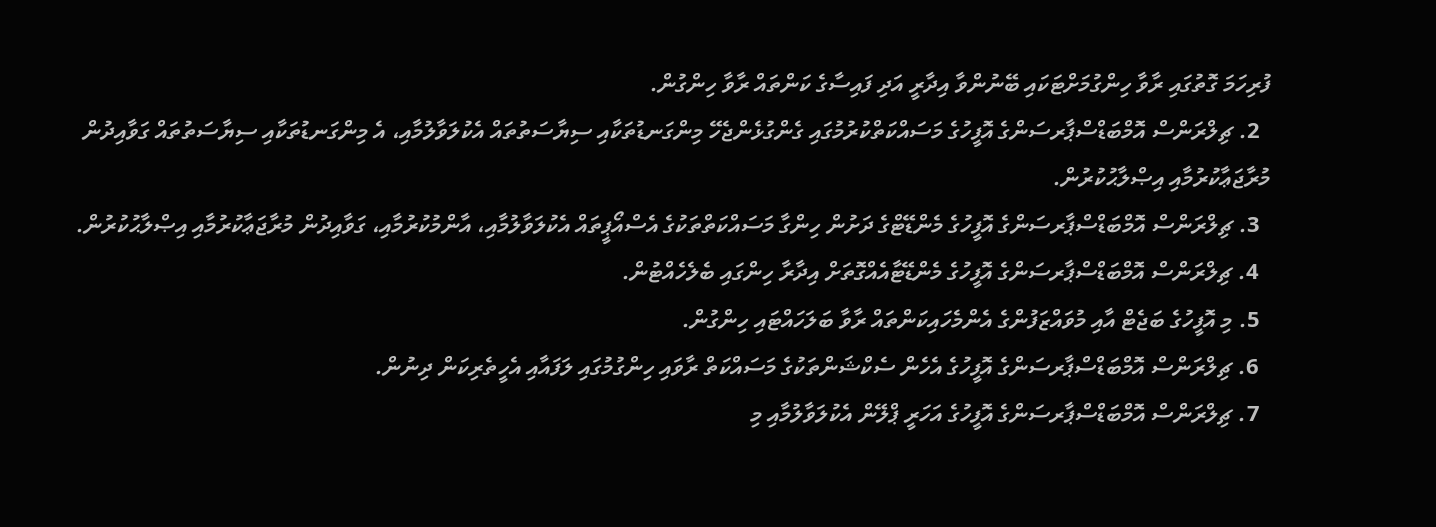ފުރިހަމަ ގޮތުގައި ރާވާ ހިންގުމަށްޓަކައި ބޭނުންވާ އިދާރީ އަދި ފައިސާގެ ކަންތައް ރާވާ ހިންގުން.
  2. ޗިލްރަންސް އޮމްބަޑްސްޕާރސަންގެ އޮފީހުގެ މަސައްކަތްކުރުމުގައި ގެންގުޅެންޖެހޭ މިންގަނޑުތަކާއި ސިޔާސަތުތައް އެކުލަވާލުމާއި، އެ މިންގަނޑުތަކާއި ސިޔާސަތުތައް ގަވާއިދުން މުރާޖަޢާކުރުމާއި އިޞްލާޙުކުރުން.
  3. ޗިލްރަންސް އޮމްބަޑްސްޕާރސަންގެ އޮފީހުގެ މެންޑޭޓްގެ ދަށުން ހިންގާ މަސައްކަތްތަކުގެ އެސްއޯޕީތައް އެކުލަވާލުމާއި، އާންމުކުރުމާއި، ގަވާއިދުން މުރާޖަޢާކުރުމާއި އިޞްލާޙުކުރުން.
  4. ޗިލްރަންސް އޮމްބަޑްސްޕާރސަންގެ އޮފީހުގެ މެންޑޭޓާއެއްގޮތަށް އިދާރާ ހިންގައި ބެލެހެއްޓުން.
  5. މި އޮފީހުގެ ބަޖެޓް އާއި މުވައްޒަފުންގެ އެންމެހައިކަންތައް ރާވާ ބަލަހައްޓައި ހިންގުން.
  6. ޗިލްރަންސް އޮމްބަޑްސްޕާރސަންގެ އޮފީހުގެ އެހެން ސެކްޝަންތަކުގެ މަސައްކަތް ރާވައި ހިންގުމުގައި ލަފައާއި އެހީތެރިކަން ދިނުން.
  7. ޗިލްރަންސް އޮމްބަޑްސްޕާރސަންގެ އޮފީހުގެ އަހަރީ ޕްލޭން އެކުލަވާލުމާއި މި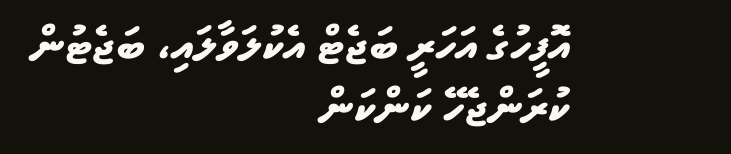އޮފީހުގެ އަހަރީ ބަޖެޓް އެކުލަވާލައި، ބަޖެޓުން ކުރަންޖެހޭ ކަންކަން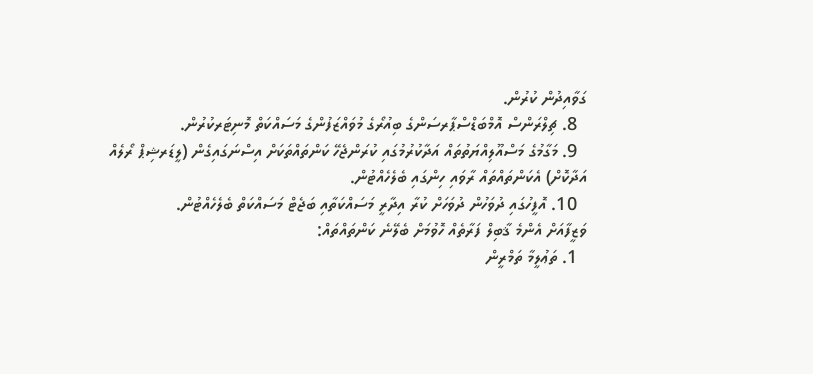ގަވާއިދުން ކުރުން.
  8. ޗިލްރަންސް އޮމްބަޑްސްޕާރސަންގެ ބިއުރޯގެ މުވައްޒަފުންގެ މަސައްކަތް މޮނިޓަރކުރުން.
  9. މަގާމުގެ މަސްއޫލިއްޔަތުތައް އަދާކުރުމުގައި ކުރަންޖެހޭ ކަންތައްތަކަށް އިސްނަގައިގެން (ލީޑަރޝިޕް ރޯލެއް އަދާކޮށް) އެކަންތައްތައް ރާވައި ހިންގައި ބެލެހެއްޓުން.
  10. އޮފީހުގައި ދުވަހުން ދުވަހަށް ކުރާ އިދާރީ މަސައްކަތާއި ބަޖެޓް މަސައްކަތް ބެލެހެއްޓުން.
ވަޒީފާއަށް އެންމެ ޤާބިލް ފަރާތެއް ހޮވުމަށް ބެލޭނެ ކަންތައްތައް:
  1. ތަޢުލީމާ ތަމްރީން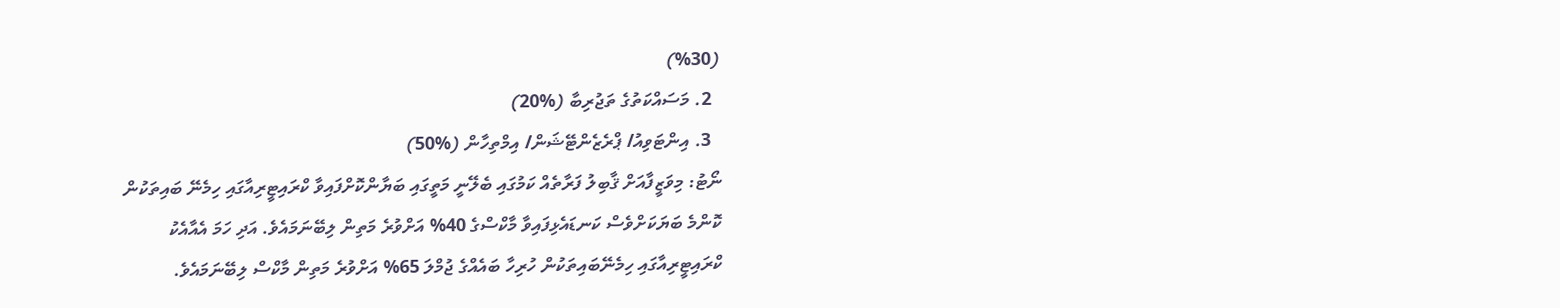(%30)
  2. މަސައްކަތުގެ ތަޖުރިބާ (%20)
  3. އިންޓަވިއު/ ޕްރެޒެންޓޭޝަން/ އިމްތިހާން (%50)
ނޯޓު: މިވަޒީފާއަށް ޤާބިލު ފަރާތެއް ކަމުގައި ބެލޭނީ މަތީގައި ބަޔާންކޮށްފައިވާ ކްރައިޓީރިއާގައި ހިމެނޭ ބައިތަކުން ކޮންމެ ބަޔަކަށްވެސް ކަނޑައެޅިފައިވާ މާކްސްގެ 40% އަށްވުރެ މަތިން ލިބޭނަމައެވެ. އަދި ހަމަ އެއާއެކު ކްރައިޓީރިއާގައި ހިމެނޭބައިތަކުން ހުރިހާ ބައެއްގެ ޖުމްލަ 65% އަށްވުރެ މަތިން މާކްސް ލިބޭނަމައެވެ.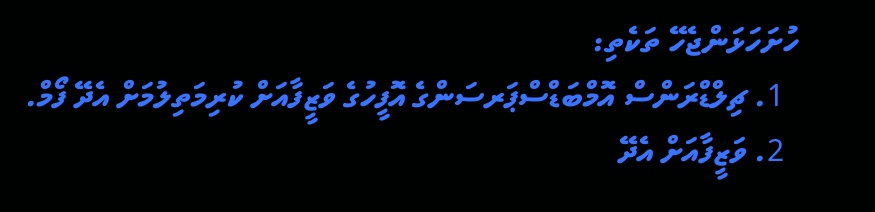ހުށަހަޅަންޖެހޭ ތަކެތި:
  1. ޗިލްޑްރަންސް އޮމްބަޑްސްޕަރސަންގެ އޮފީހުގެ ވަޒީފާއަށް ކުރިމަތިލުމަށް އެދޭ ފޯމް.
  2. ވަޒީފާއަށް އެދޭ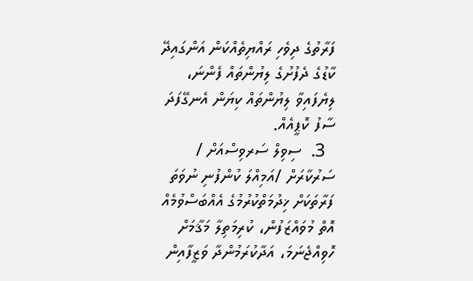ފަރާތުގެ ދިވެހި ރައްޔިތެއްކަން އަންގައިދޭ ކާޑުގެ ދެފުށުގެ ލިޔުންތައް ފެންނަ، ލިޔެފައިވާ ލިޔުންތައް ކިޔަން އެނގޭފަދަ ސާފު ކޮޕީއެއް.
  3.  ސިވިލް ސަރވިސްއަށް / ސަރުކާރަށް /އަމިއްލަ ކުންފުނި ނުވަތަ ފަރާތަކަށް ޚިދުމަތްކުރުމުގެ އެއްބަސްވުމެއް އޮތް މުވައްޒަފުން، ކުރިމަތިލާ މަޤާމަށް ހޮވިއްޖެނަމަ، އަދާކުރަމުންދާ ވަޒީފާއިން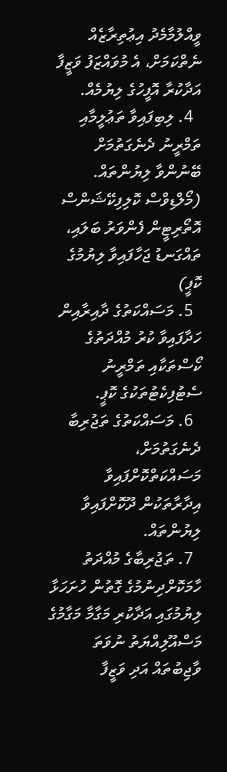ވީއްލުމާމެދު އިޢުތިރާޒެއް ނެތްކަމަށް، އެ މުވައްޒަފު ވަޒީފާ އަދާކުރާ އޮފީހުގެ ލިޔުމެއް.
  4. ލިބިފައިވާ ތަޢުލީމާއި ތަމްރީނު ދެނެގަތުމަށް ބޭނުންވާ ލިޔުންތައް. (މޯލްޑިވްސް ކޮލިފިކޭޝަންސް އޮތޯރިޓީން ފެންވަރު ބަލައި، ތައްގަނޑު ޖަހާފައިވާ ލިޔުމުގެ ކޮޕީ)
  5. މަސައްކަތުގެ ދާއިރާއިން ހަދާފައިވާ ކުރު މުއްދަތުގެ ކޯސްތަކާއި ތަމްރީނު ސެޓުފިކެޓުތަކުގެ ކޮޕީ.
  6. މަސައްކަތުގެ ތަޖުރިބާ ދެނެގަތުމަށް، މަސައްކަތްކޮށްފައިވާ އިދާރާތަކުން ދޫކޮށްފައިވާ ލިޔުންތައް.
  7. ތަޖުރިބާގެ މުއްދަތު ހާމަކޮށްދިނުމުގެ ގޮތުން ހުށަހަޅާ ލިޔުމުގައި އަދާކުރި މަގާމާ މަގާމުގެ މަސްއޫލިއްޔަތު ނުވަތަ ވާޖިބުތައް އަދި ވަޒީފާ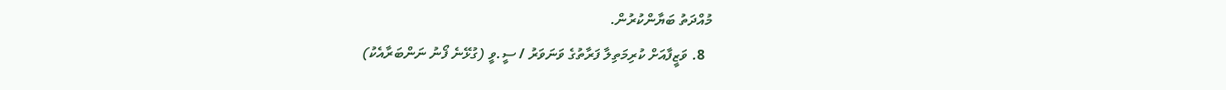މުއްދަތު ބަޔާންކުރުން.
  8. ވަޒީފާއަށް ކުރިމަތިލާ ފަރާތުގެ ވަނަވަރު / ސީ.ވީ (ގުޅޭނެ ފޯނު ނަންބަރާއެކު)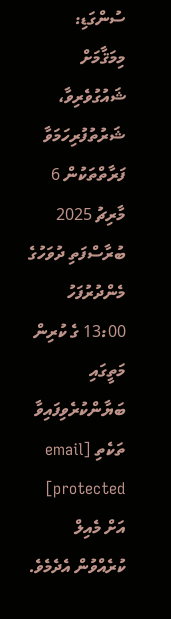ސުންގަޑި:
މިމަޤާމަށް ޝައުގުވެރިވާ، ޝަރުތުފުރިހަމަވާ ފަރާތްތަކުން 6 މާރިޗު 2025 ބުރާސްފަތި ދުވަހުގެ މެންދުރުފަހު 13:00 ގެ ކުރިން މަތީގައި ބަޔާންކުރެވިފައިވާ ތަކެތި [email protected] އަށް މެއިލް ކުރެއްވުން އެދެމެވެ.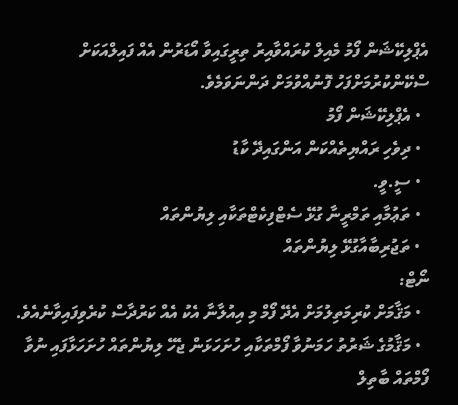އެޕްލިކޭޝަން ފޯމު މެއިލް ކުރައްވާއިރު ތިރީގައިވާ އޯޑަރުން އެއް ފައިލްއަކަށް ސްކޭންކުރުމަށްފަހު ފޮނުއްވުމަށް ދަންނަވަމެވެ.
  • އެޕްލިކޭޝަން ފޯމު
  • ދިވެހި ރައްޔިތެއްކަން އަންގައިދޭ ކާޑު
  • ސީ.ވީ.
  • ތަޢުމާއި ތަމްރީނާ ގުޅޭ ސެޓްފިކެޓްތަކާއި ލިޔުންތައް
  • ތަޖުރިބާއާގުޅޭ ލިޔުންތައް
ނޯޓް:
  • މަޤާމަށް ކުރިމަތިލުމަށް އެދޭ ފޯމް މި އިއުލާނާ އެކު އެއް ކަރުދާސް ކުރެވިފައިވާނެއެވެ.
  • މަޤާމުގެ ޝަރުތު ހަމަނުވާ ފޯމްތަކާއި ހުށަހަޅަން ޖެހޭ ލިޔުންތައް ހުށަހަޅާފައި ނުވާ ފޯމްތައް ބާތިލް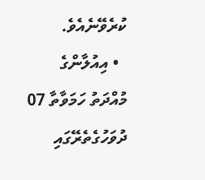ކުރެވޭނެއެވެ.
  • އިއުލާންގެ މުއްދަތު ހަމަވާތާ 07 ދުވަހުގެތެރޭގައި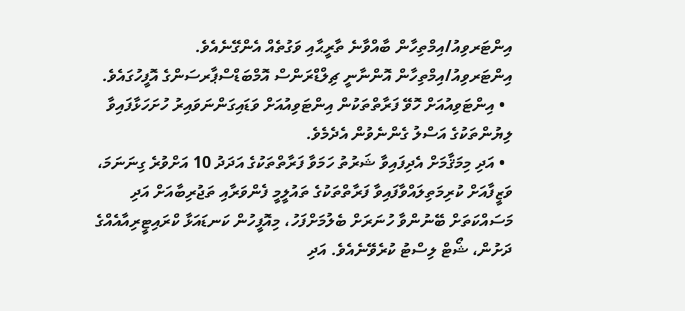އިންޓަރވިއު/އިމްތިހާން ބާއްވާނެ ތާރީޙާއި ވަގުތެއް އެންގޭނެއެވެ. އިންޓަރވިއު/އިމްތިހާން އޮންނާނީ ޗިލްޑްރަންސް އޮމްބަޑްސްޕާރސަންގެ އޮފީހުގައެވެ.
  • އިންޓަވިއުއަށް ހޮވޭ ފަރާތްތަކުން އިންޓަވިއުއަށް ވަޑައިގަންނަވައިރު ހުށަހަޅާފައިވާ ލިޔުންތަކުގެ އަސްލު ގެންނެވުން އެދެމެވެ.
  • އަދި މިމަޤާމަށް އެދިފައިވާ ޝަރުތު ހަމަވާ ފަރާތްތަކުގެ އަދަދު 10 އަށްވުރެ ގިނަނަމަ، ވަޒީފާއަށް ކުރިމަތިލައްވާފައިވާ ފަރާތްތަކުގެ ތައުލީމީ ފެންވަރާއި ތަޖުރިބާއަށް އަދި މަސައްކަތަށް ބޭނުންވާ ހުނަރަށް ބެލުމަށްފަހު، މިއޮފީހުން ކަނޑައަޅާ ކްރައިޓީރިއާއެއްގެ ދަށުން، ޝޯޓް ލިސްޓު ކުރެވޭނެއެވެ. އަދި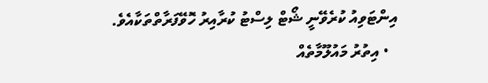އިންޓަވިއު ކުރެވޭނީ ޝޯޓް ލިސްޓު ކުރާއިރު ހޮވޭފަރާތްތަކާއެވެ.
  • އިތުރު މައުލޫމާތެއް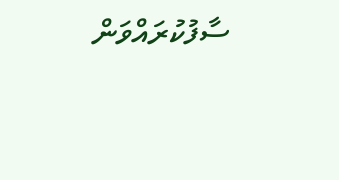ސާފުކުރައްވަން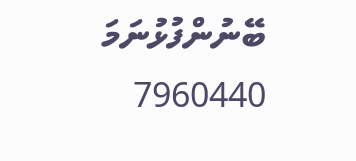ބޭނުންފުޅުނަމަ 7960440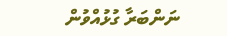ނަންބަރާ ގުޅުއްވުން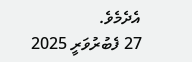އެދެމެވެ.
27 ފެބުރުވަރީ 2025